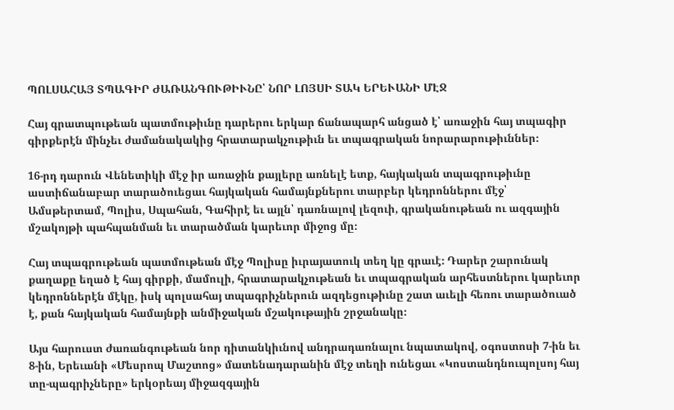ՊՈԼՍԱՀԱՅ ՏՊԱԳԻՐ ԺԱՌԱՆԳՈՒԹԻՒՆԸ՝ ՆՈՐ ԼՈՅՍԻ ՏԱԿ ԵՐԵՒԱՆԻ ՄԷՋ

Հայ գրատպութեան պատմութիւնը դարերու երկար ճանապարհ անցած է՝ առաջին հայ տպագիր գիրքերէն մինչեւ ժամանակակից հրատարակչութիւն եւ տպագրական նորարարութիւններ։

16-րդ դարուն Վենետիկի մէջ իր առաջին քայլերը առնելէ ետք, հայկական տպագրութիւնը աստիճանաբար տարածուեցաւ հայկական համայնքներու տարբեր կեդրոններու մէջ՝ Ամսթերտամ, Պոլիս, Սպահան, Գահիրէ եւ այլն՝ դառնալով լեզուի, գրականութեան ու ազգային մշակոյթի պահպանման եւ տարածման կարեւոր միջոց մը։

Հայ տպագրութեան պատմութեան մէջ Պոլիսը իւրայատուկ տեղ կը գրաւէ։ Դարեր շարունակ քաղաքը եղած է հայ գիրքի, մամուլի, հրատարակչութեան եւ տպագրական արհեստներու կարեւոր կեդրոններէն մէկը, իսկ պոլսահայ տպագրիչներուն ազդեցութիւնը շատ աւելի հեռու տարածուած է, քան հայկական համայնքի անմիջական մշակութային շրջանակը։

Այս հարուստ ժառանգութեան նոր դիտանկիւնով անդրադառնալու նպատակով, օգոստոսի 7-ին եւ 8-ին, Երեւանի «Մեսրոպ Մաշտոց» մատենադարանին մէջ տեղի ունեցաւ «Կոստանդնուպոլսոյ հայ տը-պագրիչները» երկօրեայ միջազգային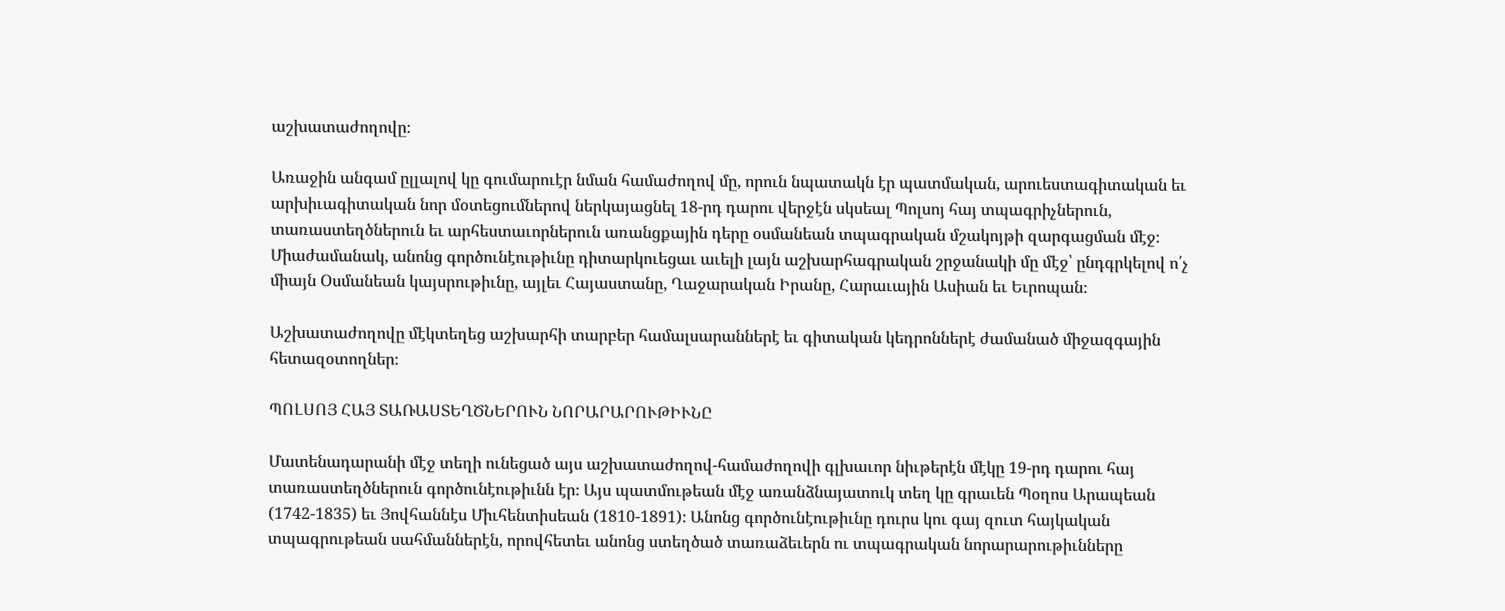աշխատաժողովը։

Առաջին անգամ ըլլալով կը գումարուէր նման համաժողով մը, որուն նպատակն էր պատմական, արուեստագիտական եւ արխիւագիտական նոր մօտեցումներով ներկայացնել 18-րդ դարու վերջէն սկսեալ Պոլսոյ հայ տպագրիչներուն, տառաստեղծներուն եւ արհեստաւորներուն առանցքային դերը օսմանեան տպագրական մշակոյթի զարգացման մէջ։ Միաժամանակ, անոնց գործունէութիւնը դիտարկուեցաւ աւելի լայն աշխարհագրական շրջանակի մը մէջ՝ ընդգրկելով ո՛չ միայն Օսմանեան կայսրութիւնը, այլեւ Հայաստանը, Ղաջարական Իրանը, Հարաւային Ասիան եւ Եւրոպան։

Աշխատաժողովը մէկտեղեց աշխարհի տարբեր համալսարաններէ եւ գիտական կեդրոններէ ժամանած միջազգային հետազօտողներ։

ՊՈԼՍՈՅ ՀԱՅ ՏԱՌԱՍՏԵՂԾՆԵՐՈՒՆ ՆՈՐԱՐԱՐՈՒԹԻՒՆԸ

Մատենադարանի մէջ տեղի ունեցած այս աշխատաժողով-համաժողովի գլխաւոր նիւթերէն մէկը 19-րդ դարու հայ տառաստեղծներուն գործունէութիւնն էր։ Այս պատմութեան մէջ առանձնայատուկ տեղ կը գրաւեն Պօղոս Արապեան (1742-1835) եւ Յովհաննէս Միւհենտիսեան (1810-1891)։ Անոնց գործունէութիւնը դուրս կու գայ զուտ հայկական տպագրութեան սահմաններէն, որովհետեւ անոնց ստեղծած տառաձեւերն ու տպագրական նորարարութիւնները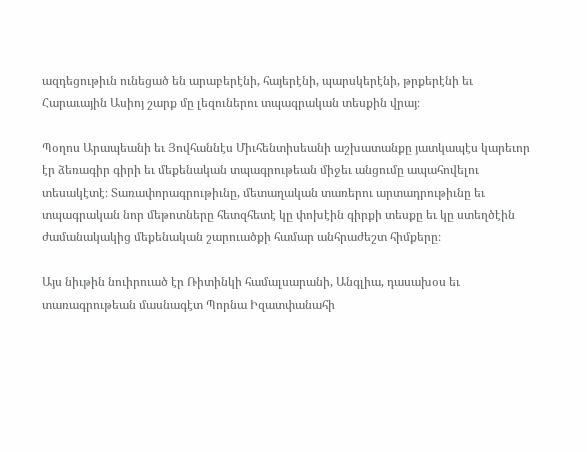ազդեցութիւն ունեցած են արաբերէնի, հայերէնի, պարսկերէնի, թրքերէնի եւ Հարաւային Ասիոյ շարք մը լեզուներու տպագրական տեսքին վրայ։

Պօղոս Արապեանի եւ Յովհաննէս Միւհենտիսեանի աշխատանքը յատկապէս կարեւոր էր ձեռագիր գիրի եւ մեքենական տպագրութեան միջեւ անցումը ապահովելու տեսակէտէ։ Տառափորագրութիւնը, մետաղական տառերու արտադրութիւնը եւ տպագրական նոր մեթոտները հետզհետէ կը փոխէին գիրքի տեսքը եւ կը ստեղծէին ժամանակակից մեքենական շարուածքի համար անհրաժեշտ հիմքերը։

Այս նիւթին նուիրուած էր Ռիտինկի համալսարանի, Անգլիա, դասախօս եւ տառագրութեան մասնագէտ Պորնա Իզատփանահի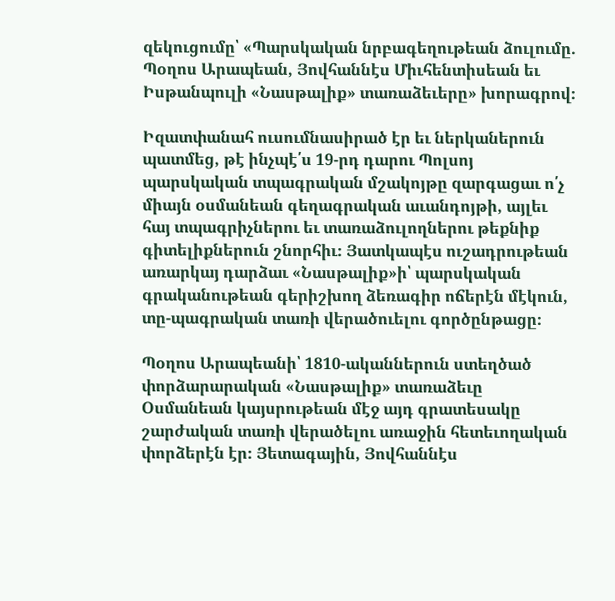զեկուցումը՝ «Պարսկական նրբագեղութեան ձուլումը. Պօղոս Արապեան, Յովհաննէս Միւհենտիսեան եւ Իսթանպուլի «Նասթալիք» տառաձեւերը» խորագրով։

Իզատփանահ ուսումնասիրած էր եւ ներկաներուն պատմեց, թէ ինչպէ՛ս 19-րդ դարու Պոլսոյ պարսկական տպագրական մշակոյթը զարգացաւ ո՛չ միայն օսմանեան գեղագրական աւանդոյթի, այլեւ հայ տպագրիչներու եւ տառաձուլողներու թեքնիք գիտելիքներուն շնորհիւ։ Յատկապէս ուշադրութեան առարկայ դարձաւ «Նասթալիք»ի՝ պարսկական գրականութեան գերիշխող ձեռագիր ոճերէն մէկուն, տը-պագրական տառի վերածուելու գործընթացը։

Պօղոս Արապեանի՝ 1810-ականներուն ստեղծած փորձարարական «Նասթալիք» տառաձեւը Օսմանեան կայսրութեան մէջ այդ գրատեսակը շարժական տառի վերածելու առաջին հետեւողական փորձերէն էր։ Յետագային, Յովհաննէս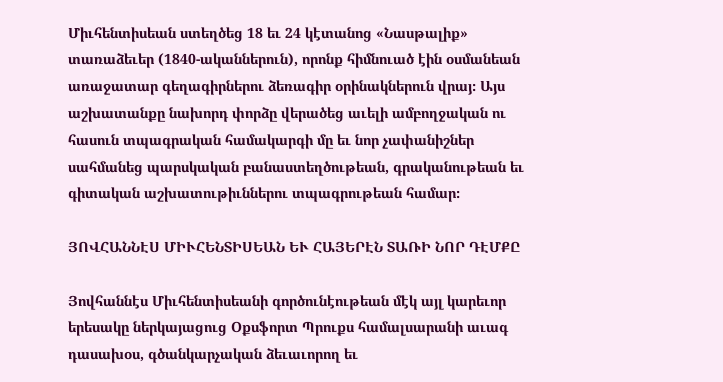Միւհենտիսեան ստեղծեց 18 եւ 24 կէտանոց «Նասթալիք» տառաձեւեր (1840-ականներուն), որոնք հիմնուած էին օսմանեան առաջատար գեղագիրներու ձեռագիր օրինակներուն վրայ։ Այս աշխատանքը նախորդ փորձը վերածեց աւելի ամբողջական ու հասուն տպագրական համակարգի մը եւ նոր չափանիշներ սահմանեց պարսկական բանաստեղծութեան, գրականութեան եւ գիտական աշխատութիւններու տպագրութեան համար։

ՅՈՎՀԱՆՆԷՍ ՄԻՒՀԵՆՏԻՍԵԱՆ ԵՒ ՀԱՅԵՐԷՆ ՏԱՌԻ ՆՈՐ ԴԷՄՔԸ

Յովհաննէս Միւհենտիսեանի գործունէութեան մէկ այլ կարեւոր երեսակը ներկայացուց Օքսֆորտ Պրուքս համալսարանի աւագ դասախօս, գծանկարչական ձեւաւորող եւ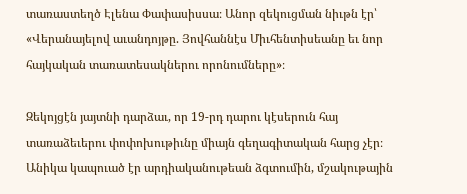տառաստեղծ Էլենա Փափասիսսա։ Անոր զեկուցման նիւթն էր՝ «Վերանայելով աւանդոյթը. Յովհաննէս Միւհենտիսեանը եւ նոր հայկական տառատեսակներու որոնումները»։

Զեկոյցէն յայտնի դարձաւ, որ 19-րդ դարու կէսերուն հայ տառաձեւերու փոփոխութիւնը միայն գեղագիտական հարց չէր։ Անիկա կապուած էր արդիականութեան ձգտումին, մշակութային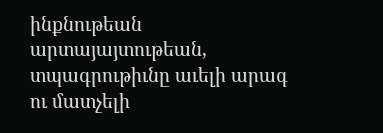ինքնութեան արտայայտութեան, տպագրութիւնը աւելի արագ ու մատչելի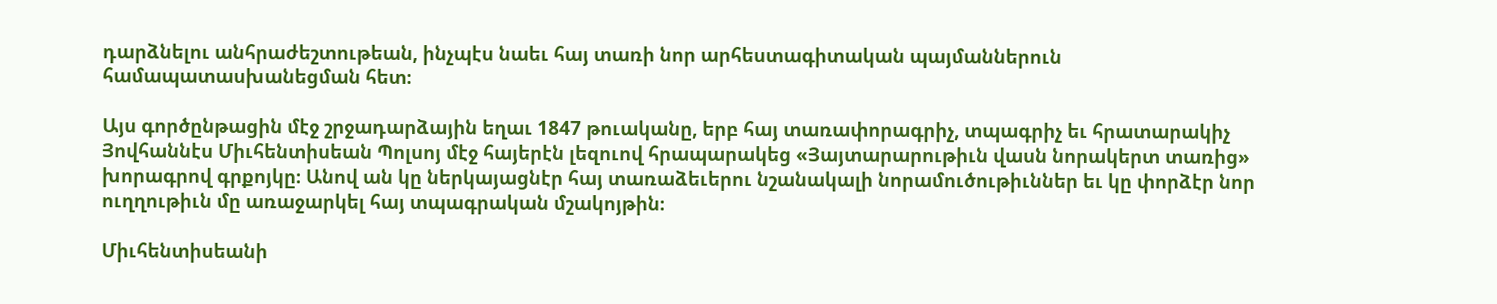դարձնելու անհրաժեշտութեան, ինչպէս նաեւ հայ տառի նոր արհեստագիտական պայմաններուն համապատասխանեցման հետ։

Այս գործընթացին մէջ շրջադարձային եղաւ 1847 թուականը, երբ հայ տառափորագրիչ, տպագրիչ եւ հրատարակիչ Յովհաննէս Միւհենտիսեան Պոլսոյ մէջ հայերէն լեզուով հրապարակեց «Յայտարարութիւն վասն նորակերտ տառից» խորագրով գրքոյկը։ Անով ան կը ներկայացնէր հայ տառաձեւերու նշանակալի նորամուծութիւններ եւ կը փորձէր նոր ուղղութիւն մը առաջարկել հայ տպագրական մշակոյթին։

Միւհենտիսեանի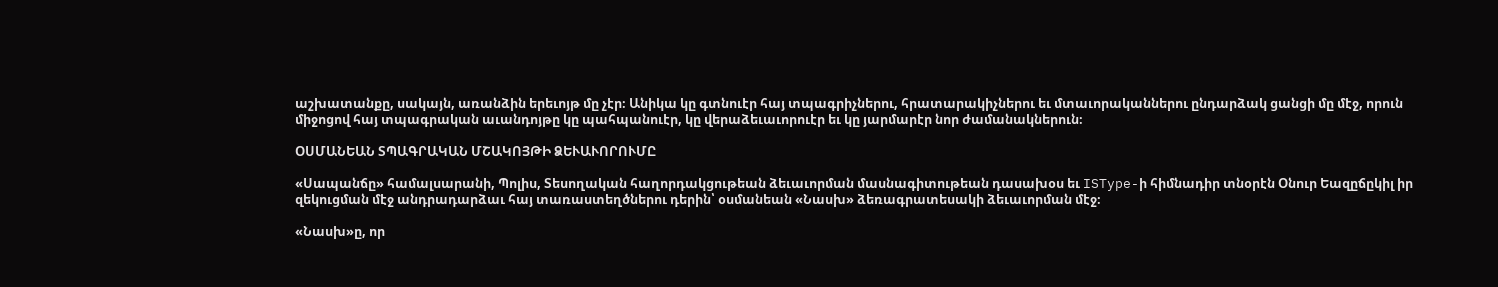աշխատանքը, սակայն, առանձին երեւոյթ մը չէր։ Անիկա կը գտնուէր հայ տպագրիչներու, հրատարակիչներու եւ մտաւորականներու ընդարձակ ցանցի մը մէջ, որուն միջոցով հայ տպագրական աւանդոյթը կը պահպանուէր, կը վերաձեւաւորուէր եւ կը յարմարէր նոր ժամանակներուն։

ՕՍՄԱՆԵԱՆ ՏՊԱԳՐԱԿԱՆ ՄՇԱԿՈՅԹԻ ՁԵՒԱՒՈՐՈՒՄԸ

«Սապանճը» համալսարանի, Պոլիս, Տեսողական հաղորդակցութեան ձեւաւորման մասնագիտութեան դասախօս եւ ISType-ի հիմնադիր տնօրէն Օնուր Եազըճըկիլ իր զեկուցման մէջ անդրադարձաւ հայ տառաստեղծներու դերին՝ օսմանեան «Նասխ» ձեռագրատեսակի ձեւաւորման մէջ։

«Նասխ»ը, որ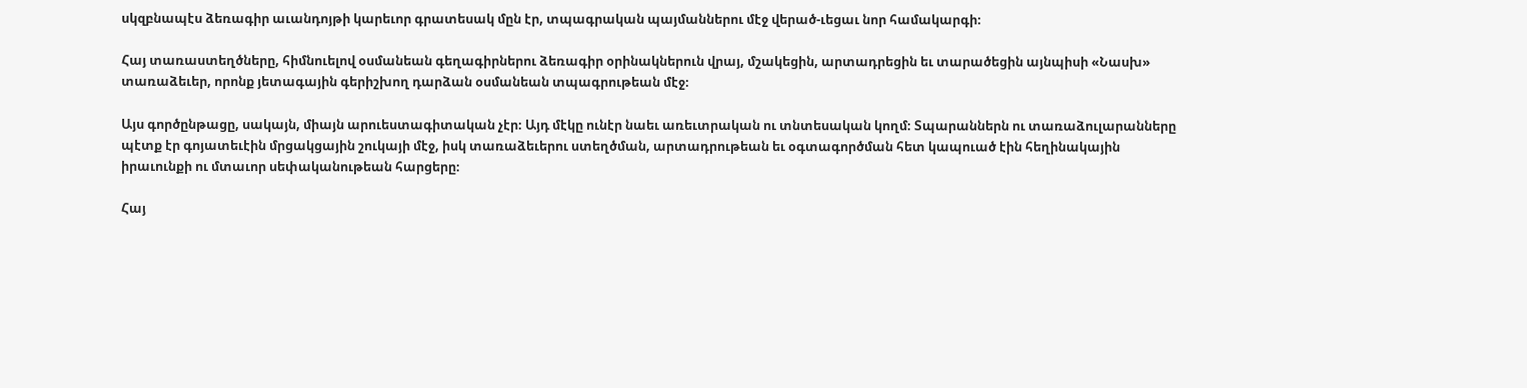սկզբնապէս ձեռագիր աւանդոյթի կարեւոր գրատեսակ մըն էր, տպագրական պայմաններու մէջ վերած-ւեցաւ նոր համակարգի։

Հայ տառաստեղծները, հիմնուելով օսմանեան գեղագիրներու ձեռագիր օրինակներուն վրայ, մշակեցին, արտադրեցին եւ տարածեցին այնպիսի «Նասխ» տառաձեւեր, որոնք յետագային գերիշխող դարձան օսմանեան տպագրութեան մէջ։

Այս գործընթացը, սակայն, միայն արուեստագիտական չէր։ Այդ մէկը ունէր նաեւ առեւտրական ու տնտեսական կողմ։ Տպարաններն ու տառաձուլարանները պէտք էր գոյատեւէին մրցակցային շուկայի մէջ, իսկ տառաձեւերու ստեղծման, արտադրութեան եւ օգտագործման հետ կապուած էին հեղինակային իրաւունքի ու մտաւոր սեփականութեան հարցերը։

Հայ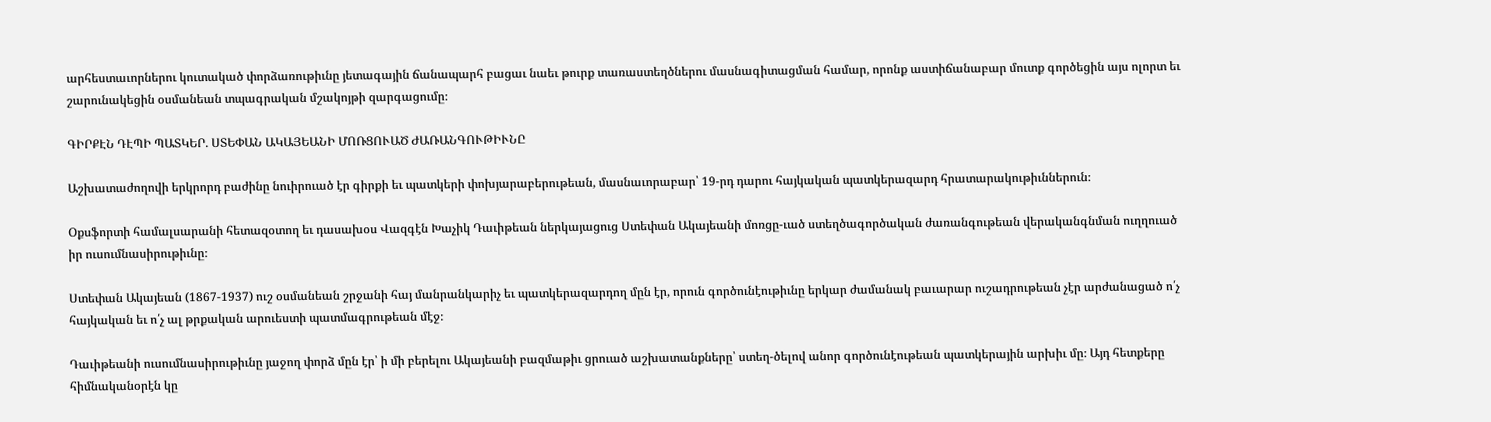արհեստաւորներու կուտակած փորձառութիւնը յետագային ճանապարհ բացաւ նաեւ թուրք տառաստեղծներու մասնագիտացման համար, որոնք աստիճանաբար մուտք գործեցին այս ոլորտ եւ շարունակեցին օսմանեան տպագրական մշակոյթի զարգացումը։

ԳԻՐՔԷՆ ԴԷՊԻ ՊԱՏԿԵՐ. ՍՏԵՓԱՆ ԱԿԱՅԵԱՆԻ ՄՈՌՑՈՒԱԾ ԺԱՌԱՆԳՈՒԹԻՒՆԸ

Աշխատաժողովի երկրորդ բաժինը նուիրուած էր գիրքի եւ պատկերի փոխյարաբերութեան, մասնաւորաբար՝ 19-րդ դարու հայկական պատկերազարդ հրատարակութիւններուն։

Օքսֆորտի համալսարանի հետազօտող եւ դասախօս Վազգէն Խաչիկ Դաւիթեան ներկայացուց Ստեփան Ակայեանի մոռցը-ւած ստեղծագործական ժառանգութեան վերականգնման ուղղուած իր ուսումնասիրութիւնը։

Ստեփան Ակայեան (1867-1937) ուշ օսմանեան շրջանի հայ մանրանկարիչ եւ պատկերազարդող մըն էր, որուն գործունէութիւնը երկար ժամանակ բաւարար ուշադրութեան չէր արժանացած ո՛չ հայկական եւ ո՛չ ալ թրքական արուեստի պատմագրութեան մէջ։

Դաւիթեանի ուսումնասիրութիւնը յաջող փորձ մըն էր՝ ի մի բերելու Ակայեանի բազմաթիւ ցրուած աշխատանքները՝ ստեղ-ծելով անոր գործունէութեան պատկերային արխիւ մը։ Այդ հետքերը հիմնականօրէն կը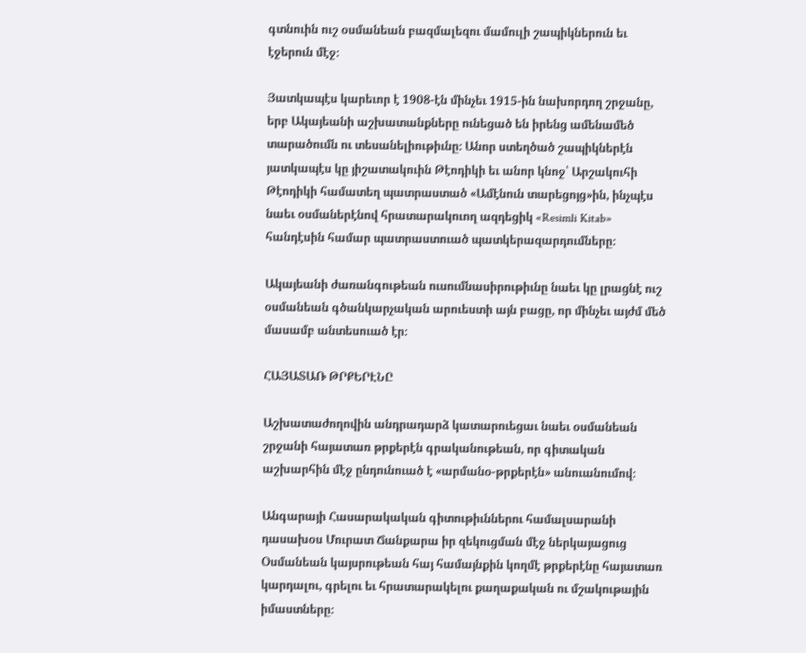գտնուին ուշ օսմանեան բազմալեզու մամուլի շապիկներուն եւ էջերուն մէջ։

Յատկապէս կարեւոր է 1908-էն մինչեւ 1915-ին նախորդող շրջանը, երբ Ակայեանի աշխատանքները ունեցած են իրենց ամենամեծ տարածումն ու տեսանելիութիւնը։ Անոր ստեղծած շապիկներէն յատկապէս կը յիշատակուին Թէոդիկի եւ անոր կնոջ՝ Արշակուհի Թէոդիկի համատեղ պատրաստած «Ամէնուն տարեցոյց»ին, ինչպէս նաեւ օսմաներէնով հրատարակուող ազդեցիկ «Resimli Kitab» հանդէսին համար պատրաստուած պատկերազարդումները։

Ակայեանի ժառանգութեան ուսումնասիրութիւնը նաեւ կը լրացնէ ուշ օսմանեան գծանկարչական արուեստի այն բացը, որ մինչեւ այժմ մեծ մասամբ անտեսուած էր։

ՀԱՅԱՏԱՌ ԹՐՔԵՐԷՆԸ

Աշխատաժողովին անդրադարձ կատարուեցաւ նաեւ օսմանեան շրջանի հայատառ թրքերէն գրականութեան, որ գիտական աշխարհին մէջ ընդունուած է «արմանօ-թրքերէն» անուանումով։

Անգարայի Հասարակական գիտութիւններու համալսարանի դասախօս Մուրատ Ճանքարա իր զեկուցման մէջ ներկայացուց Օսմանեան կայսրութեան հայ համայնքին կողմէ թրքերէնը հայատառ կարդալու, գրելու եւ հրատարակելու քաղաքական ու մշակութային իմաստները։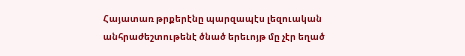Հայատառ թրքերէնը պարզապէս լեզուական անհրաժեշտութենէ ծնած երեւոյթ մը չէր եղած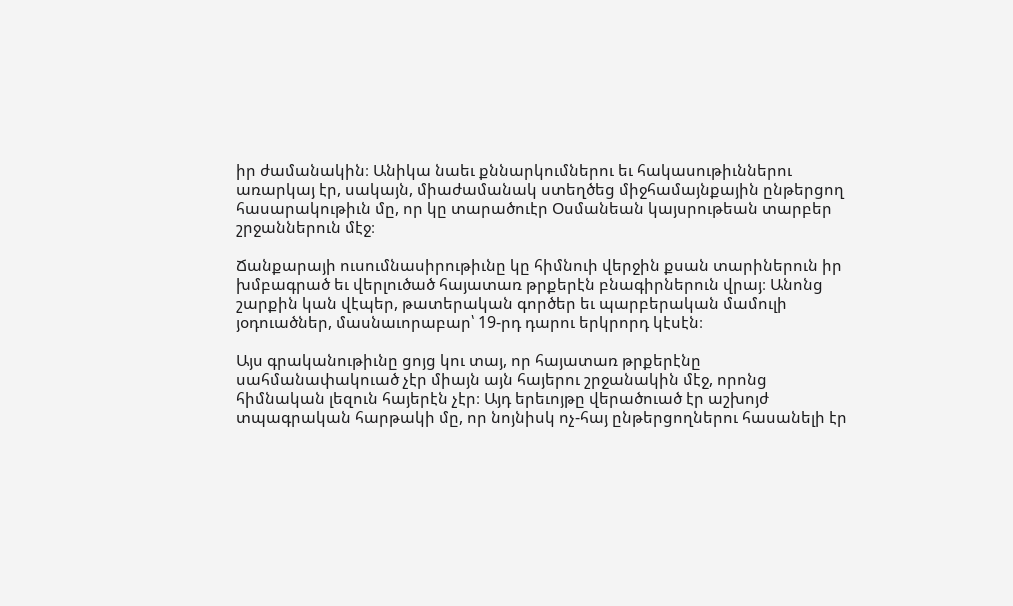իր ժամանակին։ Անիկա նաեւ քննարկումներու եւ հակասութիւններու առարկայ էր, սակայն, միաժամանակ ստեղծեց միջհամայնքային ընթերցող հասարակութիւն մը, որ կը տարածուէր Օսմանեան կայսրութեան տարբեր շրջաններուն մէջ։

Ճանքարայի ուսումնասիրութիւնը կը հիմնուի վերջին քսան տարիներուն իր խմբագրած եւ վերլուծած հայատառ թրքերէն բնագիրներուն վրայ։ Անոնց շարքին կան վէպեր, թատերական գործեր եւ պարբերական մամուլի յօդուածներ, մասնաւորաբար՝ 19-րդ դարու երկրորդ կէսէն։

Այս գրականութիւնը ցոյց կու տայ, որ հայատառ թրքերէնը սահմանափակուած չէր միայն այն հայերու շրջանակին մէջ, որոնց հիմնական լեզուն հայերէն չէր։ Այդ երեւոյթը վերածուած էր աշխոյժ տպագրական հարթակի մը, որ նոյնիսկ ոչ-հայ ընթերցողներու հասանելի էր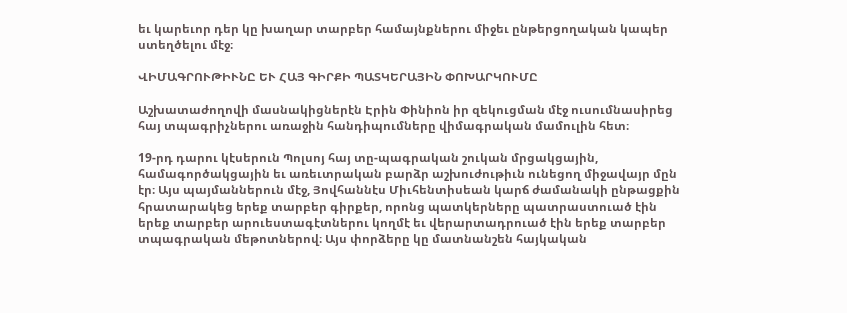եւ կարեւոր դեր կը խաղար տարբեր համայնքներու միջեւ ընթերցողական կապեր ստեղծելու մէջ։

ՎԻՄԱԳՐՈՒԹԻՒՆԸ ԵՒ ՀԱՅ ԳԻՐՔԻ ՊԱՏԿԵՐԱՅԻՆ ՓՈԽԱՐԿՈՒՄԸ

Աշխատաժողովի մասնակիցներէն Էրին Փինիոն իր զեկուցման մէջ ուսումնասիրեց հայ տպագրիչներու առաջին հանդիպումները վիմագրական մամուլին հետ։

19-րդ դարու կէսերուն Պոլսոյ հայ տը-պագրական շուկան մրցակցային, համագործակցային եւ առեւտրական բարձր աշխուժութիւն ունեցող միջավայր մըն էր։ Այս պայմաններուն մէջ, Յովհաննէս Միւհենտիսեան կարճ ժամանակի ընթացքին հրատարակեց երեք տարբեր գիրքեր, որոնց պատկերները պատրաստուած էին երեք տարբեր արուեստագէտներու կողմէ եւ վերարտադրուած էին երեք տարբեր տպագրական մեթոտներով։ Այս փորձերը կը մատնանշեն հայկական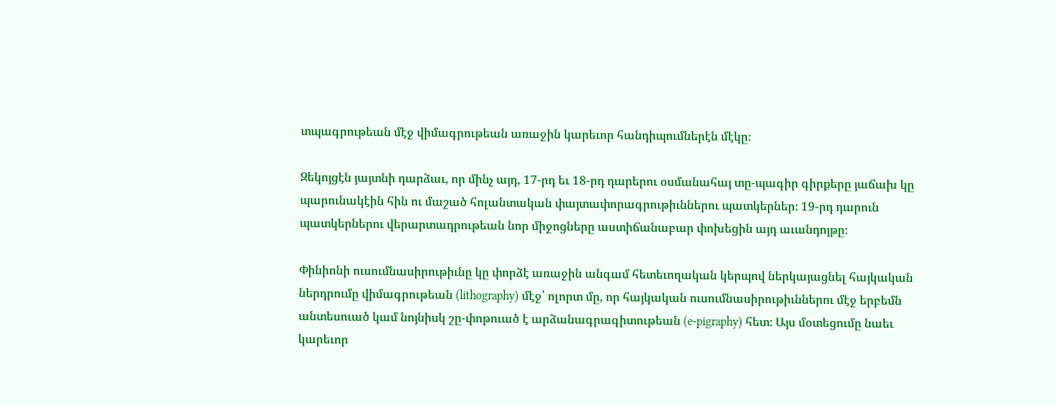տպագրութեան մէջ վիմագրութեան առաջին կարեւոր հանդիպումներէն մէկը։

Զեկոյցէն յայտնի դարձաւ, որ մինչ այդ, 17-րդ եւ 18-րդ դարերու օսմանահայ տը-պագիր գիրքերը յաճախ կը պարունակէին հին ու մաշած հոլանտական փայտափորագրութիւններու պատկերներ։ 19-րդ դարուն պատկերներու վերարտադրութեան նոր միջոցները աստիճանաբար փոխեցին այդ աւանդոյթը։

Փինիոնի ուսումնասիրութիւնը կը փորձէ առաջին անգամ հետեւողական կերպով ներկայացնել հայկական ներդրումը վիմագրութեան (lithography) մէջ՝ ոլորտ մը, որ հայկական ուսումնասիրութիւններու մէջ երբեմն անտեսուած կամ նոյնիսկ շը-փոթուած է արձանագրագիտութեան (e-pigraphy) հետ։ Այս մօտեցումը նաեւ կարեւոր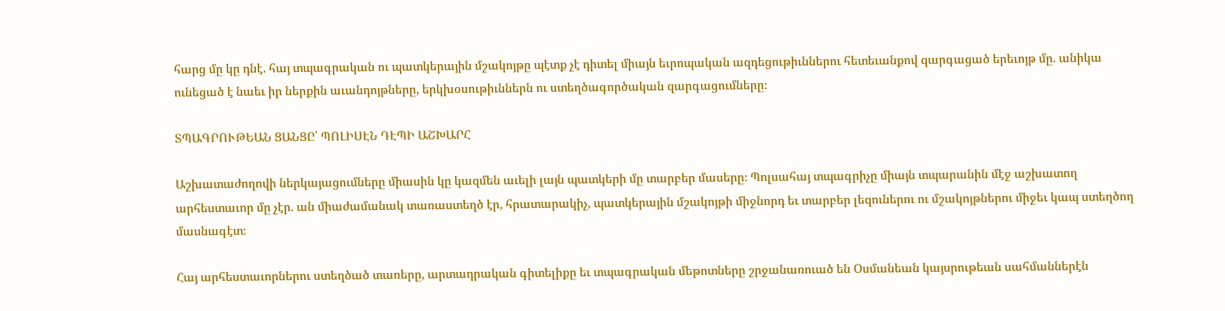հարց մը կը դնէ. հայ տպագրական ու պատկերային մշակոյթը պէտք չէ դիտել միայն եւրոպական ազդեցութիւններու հետեւանքով զարգացած երեւոյթ մը. անիկա ունեցած է նաեւ իր ներքին աւանդոյթները, երկխօսութիւններն ու ստեղծագործական զարգացումները։

ՏՊԱԳՐՈՒԹԵԱՆ ՑԱՆՑԸ՝ ՊՈԼԻՍԷՆ ԴԷՊԻ ԱՇԽԱՐՀ

Աշխատաժողովի ներկայացումները միասին կը կազմեն աւելի լայն պատկերի մը տարբեր մասերը։ Պոլսահայ տպագրիչը միայն տպարանին մէջ աշխատող արհեստաւոր մը չէր. ան միաժամանակ տառաստեղծ էր, հրատարակիչ, պատկերային մշակոյթի միջնորդ եւ տարբեր լեզուներու ու մշակոյթներու միջեւ կապ ստեղծող մասնագէտ։

Հայ արհեստաւորներու ստեղծած տառերը, արտադրական գիտելիքը եւ տպագրական մեթոտները շրջանառուած են Օսմանեան կայսրութեան սահմաններէն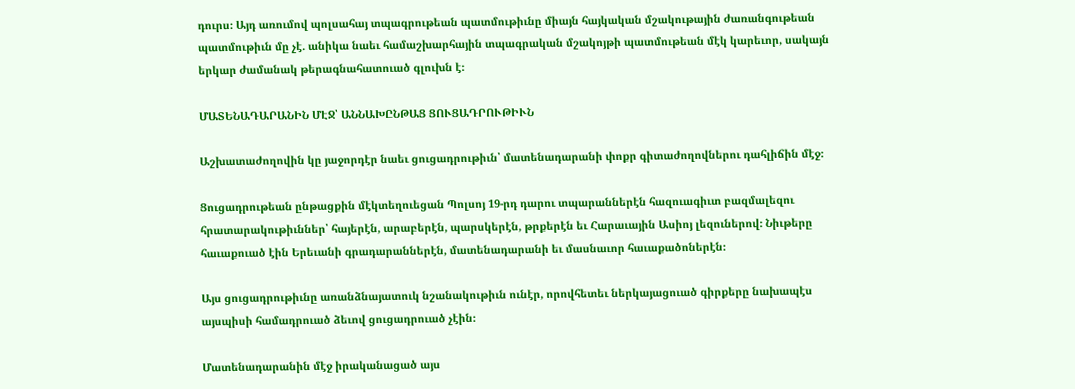դուրս։ Այդ առումով պոլսահայ տպագրութեան պատմութիւնը միայն հայկական մշակութային ժառանգութեան պատմութիւն մը չէ. անիկա նաեւ համաշխարհային տպագրական մշակոյթի պատմութեան մէկ կարեւոր, սակայն երկար ժամանակ թերագնահատուած գլուխն է։

ՄԱՏԵՆԱԴԱՐԱՆԻՆ ՄԷՋ՝ ԱՆՆԱԽԸՆԹԱՑ ՑՈՒՑԱԴՐՈՒԹԻՒՆ

Աշխատաժողովին կը յաջորդէր նաեւ ցուցադրութիւն՝ մատենադարանի փոքր գիտաժողովներու դահլիճին մէջ։

Ցուցադրութեան ընթացքին մէկտեղուեցան Պոլսոյ 19-րդ դարու տպարաններէն հազուագիւտ բազմալեզու հրատարակութիւններ՝ հայերէն, արաբերէն, պարսկերէն, թրքերէն եւ Հարաւային Ասիոյ լեզուներով։ Նիւթերը հաւաքուած էին Երեւանի գրադարաններէն, մատենադարանի եւ մասնաւոր հաւաքածոներէն։

Այս ցուցադրութիւնը առանձնայատուկ նշանակութիւն ունէր, որովհետեւ ներկայացուած գիրքերը նախապէս այսպիսի համադրուած ձեւով ցուցադրուած չէին։

Մատենադարանին մէջ իրականացած այս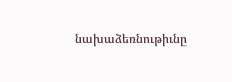նախաձեռնութիւնը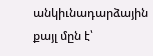անկիւնադարձային քայլ մըն է՝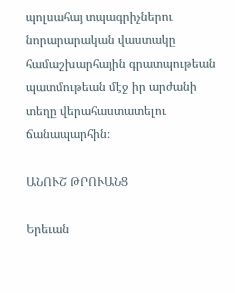պոլսահայ տպագրիչներու նորարարական վաստակը համաշխարհային գրատպութեան պատմութեան մէջ իր արժանի տեղը վերահաստատելու ճանապարհին։

ԱՆՈՒՇ ԹՐՈՒԱՆՑ

Երեւան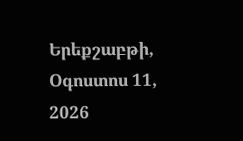Երեքշաբթի, Օգոստոս 11, 2026